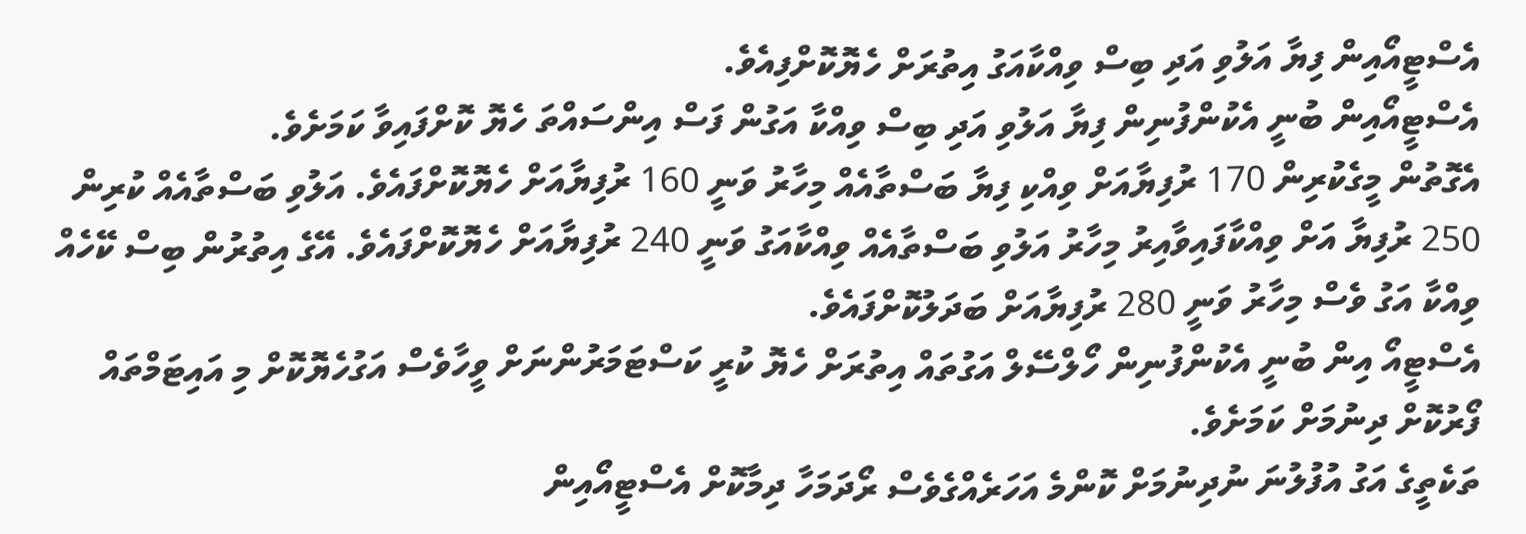އެސްޓީއޯއިން ފިޔާ އަލުވި އަދި ބިސް ވިއްކާއަގު އިތުރަށް ހެޔޮކޮށްފިއެވެ.
އެސްޓީއޯއިން ބުނީ އެކުންފުނިން ފިޔާ އަލުވި އަދި ބިސް ވިއްކާ އަގުން ފަސް އިންސައްތަ ހެޔޮ ކޮށްފައިވާ ކަމަށެވެ.
އެގޮތުން މީގެކުރިން 170 ރުފިޔާއަށް ވިއްކި ފިޔާ ބަސްތާއެއް މިހާރު ވަނީ 160 ރުފިޔާއަށް ހެޔޮކޮށްފައެވެ. އަލުވި ބަސްތާއެއް ކުރިން 250 ރުފިޔާ އަށް ވިއްކާފައިވާއިރު މިހާރު އަލުވި ބަސްތާއެއް ވިއްކާއަގު ވަނީ 240 ރުފިޔާއަށް ހެޔޮކޮށްފައެވެ. އޭގެ އިތުރުން ބިސް ކޭހެއް ވިއްކާ އަގު ވެސް މިހާރު ވަނީ 280 ރުފިޔާއަށް ބަދަލުކޮށްފައެވެ.
އެސްޓީއޯ އިން ބުނީ އެކުންފުނިން ހޯލްސޭލް އަގުތައް އިތުރަށް ހެޔޮ ކުރީ ކަސްޓަމަރުންނަށް ވީހާވެސް އަގުހެޔޮކޮށް މި އައިޓަމްތައް ފޯރުކޮށް ދިނުމަށް ކަމަށެވެ.
ތަކެތީގެ އަގު އުފުލުނަ ނުދިނުމަށް ކޮންމެ އަހަރެއްގެވެސް ރޯދަމަހާ ދިމާކޮށް އެސްޓީއޯއިން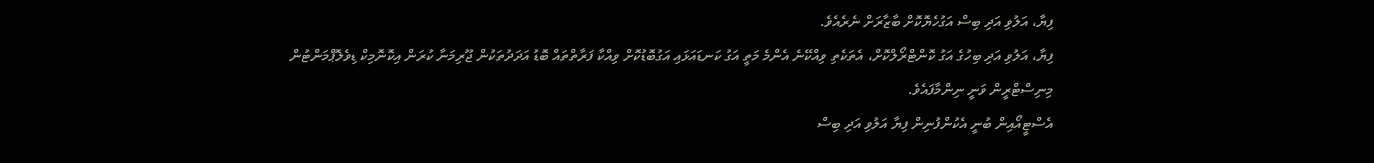ފިޔާ، އަލުވި އަދި ބިސް އަގުހެޔޮކޮށް ބާޒާރަށް ނެރެއެވެ.
ފިޔާ، އަލުވި އަދި ބިހުގެ އަގު ކޮންޓްރޯލްކޮށް، އެތަކެތި ވިއްކޭނެ އެންމެ މަތީ އަގު ކަނޑައަޅައި އަގުބޮޑުކޮށް ވިއްކާ ފަރާތްތައް ބޮޑު އަދަދުތަކުން ޖޫރިމަނާ ކުރަން އިކޮނޮމިކް ޑިވެލޮޕްމަންޓުން މިނިސްޓްރީން ވަނީ ނިންމާފައެވެ.
އެސްޓީއޯއިން ބުނީ އެކުންފުނިން ފިޔާ އަލުވި އަދި ބިސް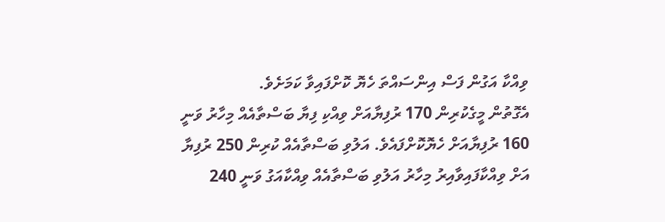ވިއްކާ އަގުން ފަސް އިންސައްތަ ހެޔޮ ކޮށްފައިވާ ކަމަށެވެ.
އެގޮތުން މީގެކުރިން 170 ރުފިޔާއަށް ވިއްކި ފިޔާ ބަސްތާއެއް މިހާރު ވަނީ 160 ރުފިޔާއަށް ހެޔޮކޮށްފައެވެ. އަލުވި ބަސްތާއެއް ކުރިން 250 ރުފިޔާ އަށް ވިއްކާފައިވާއިރު މިހާރު އަލުވި ބަސްތާއެއް ވިއްކާއަގު ވަނީ 240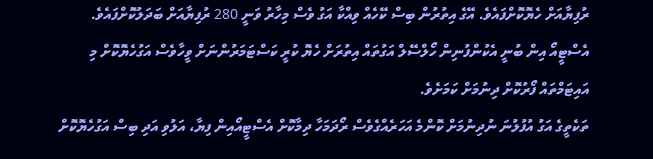ރުފިޔާއަށް ހެޔޮކޮށްފައެވެ. އޭގެ އިތުރުން ބިސް ކޭހެއް ވިއްކާ އަގު ވެސް މިހާރު ވަނީ 280 ރުފިޔާއަށް ބަދަލުކޮށްފައެވެ.
އެސްޓީއޯ އިން ބުނީ އެކުންފުނިން ހޯލްސޭލް އަގުތައް އިތުރަށް ހެޔޮ ކުރީ ކަސްޓަމަރުންނަށް ވީހާވެސް އަގުހެޔޮކޮށް މި އައިޓަމްތައް ފޯރުކޮށް ދިނުމަށް ކަމަށެވެ.
ތަކެތީގެ އަގު އުފުލުނަ ނުދިނުމަށް ކޮންމެ އަހަރެއްގެވެސް ރޯދަމަހާ ދިމާކޮށް އެސްޓީއޯއިން ފިޔާ، އަލުވި އަދި ބިސް އަގުހެޔޮކޮށް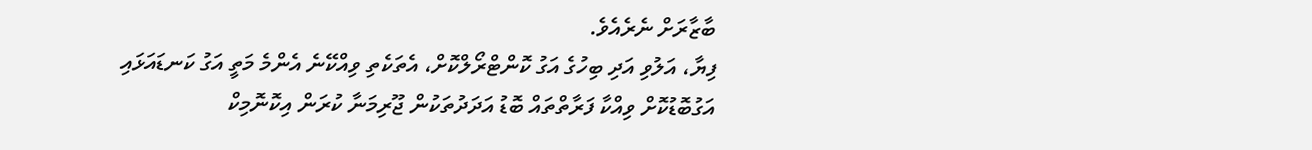ބާޒާރަށް ނެރެއެވެ.
ފިޔާ، އަލުވި އަދި ބިހުގެ އަގު ކޮންޓްރޯލްކޮށް، އެތަކެތި ވިއްކޭނެ އެންމެ މަތީ އަގު ކަނޑައަޅައި އަގުބޮޑުކޮށް ވިއްކާ ފަރާތްތައް ބޮޑު އަދަދުތަކުން ޖޫރިމަނާ ކުރަން އިކޮނޮމިކް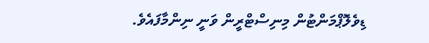ޑިވެލޮޕްމަންޓުން މިނިސްޓްރީން ވަނީ ނިންމާފައެވެ.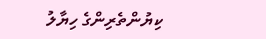ކިޔުންތެރިންގެ ހިޔާލު